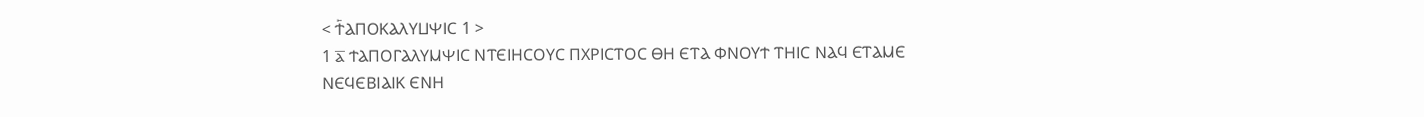< Ϯ⳰ⲀⲠⲞⲔⲀⲖⲨⳘⲮⲒⲤ 1 >
1 ⲁ̅ ϮⲀⲠⲞⲄⲀⲖⲨⲘⲮⲒⲤ ⲚⲦⲈⲒⲎⲤⲞⲨⲤ ⲠⲬⲢⲒⲤⲦⲞⲤ ⲐⲎ ⲈⲦⲀ ⲪⲚⲞⲨϮ ⲦⲎⲒⲤ ⲚⲀϤ ⲈⲦⲀⲘⲈ ⲚⲈϤⲈⲂⲒⲀⲒⲔ ⲈⲚⲎ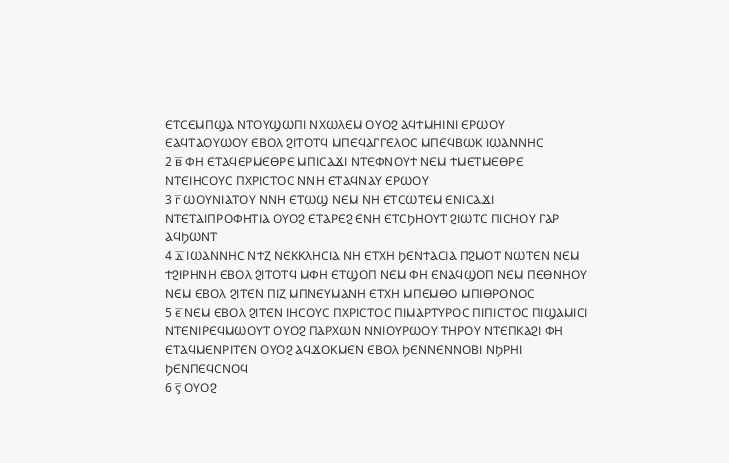ⲈⲦⲤⲈⲘⲠϢⲀ ⲚⲦⲞⲨϢⲰⲠⲒ ⲚⲬⲰⲖⲈⲘ ⲞⲨⲞϨ ⲀϤϮⲘⲎⲒⲚⲒ ⲈⲢⲰⲞⲨ ⲈⲀϤⲦⲀⲞⲨⲰⲞⲨ ⲈⲂⲞⲖ ϨⲒⲦⲞⲦϤ ⲘⲠⲈϤⲀⲄⲄⲈⲖⲞⲤ ⲘⲠⲈϤⲂⲰⲔ ⲒⲰⲀⲚⲚⲎⲤ
2 ⲃ̅ ⲪⲎ ⲈⲦⲀϤⲈⲢⲘⲈⲐⲢⲈ ⲘⲠⲒⲤⲀϪⲒ ⲚⲦⲈⲪⲚⲞⲨϮ ⲚⲈⲘ ϮⲘⲈⲦⲘⲈⲐⲢⲈ ⲚⲦⲈⲒⲎⲤⲞⲨⲤ ⲠⲬⲢⲒⲤⲦⲞⲤ ⲚⲚⲎ ⲈⲦⲀϤⲚⲀⲨ ⲈⲢⲰⲞⲨ
3 ⲅ̅ ⲰⲞⲨⲚⲒⲀⲦⲞⲨ ⲚⲚⲎ ⲈⲦⲰϢ ⲚⲈⲘ ⲚⲎ ⲈⲦⲤⲰⲦⲈⲘ ⲈⲚⲒⲤⲀϪⲒ ⲚⲦⲈⲦⲀⲒⲠⲢⲞⲪⲎⲦⲒⲀ ⲞⲨⲞϨ ⲈⲦⲀⲢⲈϨ ⲈⲚⲎ ⲈⲦⲤϦⲎⲞⲨⲦ ϨⲒⲰⲦⲤ ⲠⲒⲤⲎⲞⲨ ⲄⲀⲢ ⲀϤϦⲰⲚⲦ
4 ⲇ̅ ⲒⲰⲀⲚⲚⲎⲤ ⲚϮⲌ ⲚⲈⲔⲔⲖⲎⲤⲒⲀ ⲚⲎ ⲈⲦⲬⲎ ϦⲈⲚϮⲀⲤⲒⲀ ⲠϨⲘⲞⲦ ⲚⲰⲦⲈⲚ ⲚⲈⲘ ϮϨⲒⲢⲎⲚⲎ ⲈⲂⲞⲖ ϨⲒⲦⲞⲦϤ ⲘⲪⲎ ⲈⲦϢⲞⲠ ⲚⲈⲘ ⲪⲎ ⲈⲚⲀϤϢⲞⲠ ⲚⲈⲘ ⲠⲈⲐⲚⲎⲞⲨ ⲚⲈⲘ ⲈⲂⲞⲖ ϨⲒⲦⲈⲚ ⲠⲒⲌ ⲘⲠⲚⲈⲨⲘⲀⲚⲎ ⲈⲦⲬⲎ ⲘⲠⲈⲘⲐⲞ ⲘⲠⲒⲐⲢⲞⲚⲞⲤ
5 ⲉ̅ ⲚⲈⲘ ⲈⲂⲞⲖ ϨⲒⲦⲈⲚ ⲒⲎⲤⲞⲨⲤ ⲠⲬⲢⲒⲤⲦⲞⲤ ⲠⲒⲘⲀⲢⲦⲨⲢⲞⲤ ⲠⲒⲠⲒⲤⲦⲞⲤ ⲠⲒϢⲀⲘⲒⲤⲒ ⲚⲦⲈⲚⲒⲢⲈϤⲘⲰⲞⲨⲦ ⲞⲨⲞϨ ⲠⲀⲢⲬⲰⲚ ⲚⲚⲒⲞⲨⲢⲰⲞⲨ ⲦⲎⲢⲞⲨ ⲚⲦⲈⲠⲔⲀϨⲒ ⲪⲎ ⲈⲦⲀϤⲘⲈⲚⲢⲒⲦⲈⲚ ⲞⲨⲞϨ ⲀϤϪⲞⲔⲘⲈⲚ ⲈⲂⲞⲖ ϦⲈⲚⲚⲈⲚⲚⲞⲂⲒ ⲚϦⲢⲎⲒ ϦⲈⲚⲠⲈϤⲤⲚⲞϤ
6 ⲋ̅ ⲞⲨⲞϨ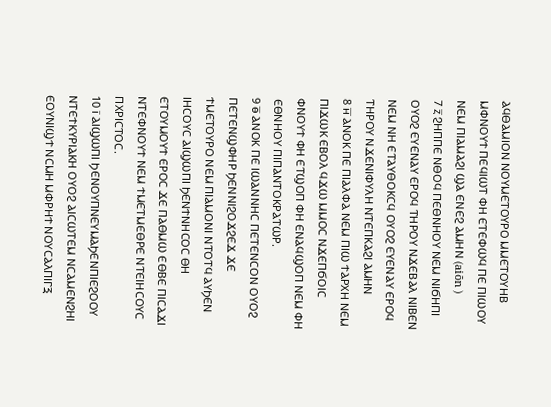ⲀϤⲐⲀⲘⲒⲞⲚ ⲚⲞⲨⲘⲈⲦⲞⲨⲢⲞ ⲘⲘⲈⲦⲞⲨⲎⲂ ⲘⲪⲚⲞⲨϮ ⲠⲈϤⲒⲰⲦ ⲪⲎ ⲈⲦⲈⲪⲰϤ ⲠⲈ ⲠⲒⲰⲞⲨ ⲚⲈⲘ ⲠⲒⲀⲘⲀϨⲒ ϢⲀ ⲈⲚⲈϨ ⲀⲘⲎⲚ (aiōn )
7 ⲍ̅ ϨⲎⲠⲠⲈ ⲚⲐⲞϤ ⲠⲈⲐⲚⲎⲞⲨ ⲚⲈⲘ ⲚⲒϬⲎⲠⲒ ⲞⲨⲞϨ ⲈⲨⲈⲚⲀⲨ ⲈⲢⲞϤ ⲦⲎⲢⲞⲨ ⲚϪⲈⲂⲀⲖ ⲚⲒⲂⲈⲚ ⲚⲈⲘ ⲚⲎ ⲈⲦⲀⲨⲐⲞⲔⲤϤ ⲞⲨⲞϨ ⲈⲨⲈⲚⲀⲨ ⲈⲢⲞϤ ⲦⲎⲢⲞⲨ ⲚϪⲈⲚⲒⲪⲨⲖⲎ ⲚⲦⲈⲠⲔⲀϨⲒ ⲀⲘⲎⲚ
8 ⲏ̅ ⲀⲚⲞⲔ ⲠⲈ ⲠⲒⲀⲖⲪⲀ ⲚⲈⲘ ⲠⲒⲰ ϮⲀⲢⲬⲎ ⲚⲈⲘ ⲠⲒϪⲰⲔ ⲈⲂⲞⲖ ϤϪⲰ ⲘⲘⲞⲤ ⲚϪⲈⲠϬⲞⲒⲤ ⲪⲚⲞⲨϮ ⲪⲎ ⲈⲦϢⲞⲠ ⲪⲎ ⲈⲚⲀϤϢⲞⲠ ⲚⲈⲘ ⲪⲎ ⲈⲐⲚⲎⲞⲨ ⲠⲒⲠⲀⲚⲦⲞⲔⲢⲀⲦⲰⲢ.
9 ⲑ̅ ⲀⲚⲞⲔ ⲠⲈ ⲒⲰⲀⲚⲚⲎⲤ ⲠⲈⲦⲈⲚⲤⲞⲚ ⲞⲨⲞϨ ⲠⲈⲦⲈⲚϢⲪⲎⲢ ϦⲈⲚⲚⲒϨⲞϪϨⲈϪ ϪⲈ ϮⲘⲈⲦⲞⲨⲢⲞ ⲚⲈⲘ ⲠⲒⲀⲘⲞⲚⲒ ⲚⲦⲞⲦϤ ⲀⲨϦⲈⲚ ⲒⲎⲤⲞⲨⲤ ⲀⲒϢⲰⲠⲒ ϦⲈⲚϮⲚⲎⲤⲞⲤ ⲐⲎ ⲈⲦⲞⲨⲘⲞⲨϮ ⲈⲢⲞⲤ ϪⲈ ⲠⲀⲐⲘⲰ ⲈⲐⲂⲈ ⲠⲒⲤⲀϪⲒ ⲚⲦⲈⲪⲚⲞⲨϮ ⲚⲈⲘ ϮⲘⲈⲦⲘⲈⲐⲢⲈ ⲚⲦⲈⲒⲎⲤⲞⲨⲤ ⲠⲬⲢⲒⲤⲦⲞⲤ.
10 ⲓ̅ ⲀⲒϢⲰⲠⲒ ϦⲈⲚⲞⲨⲠⲚⲈⲨⲘⲀϦⲈⲚⲠⲒⲈϨⲞⲞⲨ ⲚⲦⲈϮⲔⲨⲢⲒⲀⲔⲎ ⲞⲨⲞϨ ⲀⲒⲤⲰⲦⲈⲘ ⲚⲤⲀⲘⲈⲚϨⲎⲒ ⲈⲞⲨⲚⲒϢϮ ⲚⲤⲘⲎ ⲘⲪⲢⲎϮ ⲚⲞⲨⲤⲀⲖⲠⲒⲄⲜ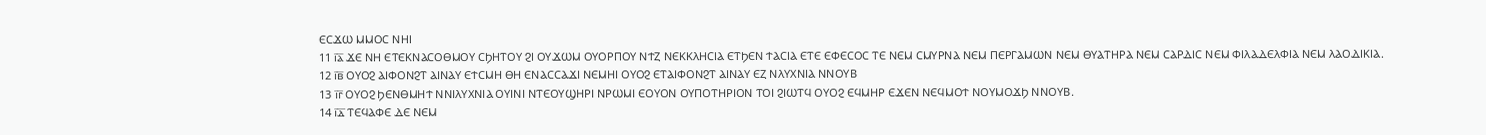ⲈⲤϪⲰ ⲘⲘⲞⲤ ⲚⲎⲒ
11 ⲓ̅ⲁ̅ ϪⲈ ⲚⲎ ⲈⲦⲈⲔⲚⲀⲤⲞⲐⲘⲞⲨ ⲤϦⲎⲦⲞⲨ ϨⲒ ⲞⲨϪⲰⲘ ⲞⲨⲞⲢⲠⲞⲨ ⲚϮⲌ ⲚⲈⲔⲔⲖⲎⲤⲒⲀ ⲈⲦϦⲈⲚ ϮⲀⲤⲒⲀ ⲈⲦⲈ ⲈⲪⲈⲤⲞⲤ ⲦⲈ ⲚⲈⲘ ⲤⲘⲨⲢⲚⲀ ⲚⲈⲘ ⲠⲈⲢⲄⲀⲘⲰⲚ ⲚⲈⲘ ⲐⲨⲀⲦⲎⲢⲀ ⲚⲈⲘ ⲤⲀⲢⲆⲒⲤ ⲚⲈⲘ ⲪⲒⲖⲀⲆⲈⲖⲪⲒⲀ ⲚⲈⲘ ⲖⲀⲞⲆⲒⲔⲒⲀ.
12 ⲓ̅ⲃ̅ ⲞⲨⲞϨ ⲀⲒⲪⲞⲚϨⲦ ⲀⲒⲚⲀⲨ ⲈϮⲤⲘⲎ ⲐⲎ ⲈⲚⲀⲤⲤⲀϪⲒ ⲚⲈⲘⲎⲒ ⲞⲨⲞϨ ⲈⲦⲀⲒⲪⲞⲚϨⲦ ⲀⲒⲚⲀⲨ ⲈⲌ ⲚⲖⲨⲬⲚⲒⲀ ⲚⲚⲞⲨⲂ
13 ⲓ̅ⲅ̅ ⲞⲨⲞϨ ϦⲈⲚⲐⲘⲎϮ ⲚⲚⲒⲖⲨⲬⲚⲒⲀ ⲞⲨⲒⲚⲒ ⲚⲦⲈⲞⲨϢⲎⲢⲒ ⲚⲢⲰⲘⲒ ⲈⲞⲨⲞⲚ ⲞⲨⲠⲞⲦⲎⲢⲒⲞⲚ ⲦⲞⲒ ϨⲒⲰⲦϤ ⲞⲨⲞϨ ⲈϤⲘⲎⲢ ⲈϪⲈⲚ ⲚⲈϤⲘⲞϮ ⲚⲞⲨⲘⲞϪϦ ⲚⲚⲞⲨⲂ.
14 ⲓ̅ⲇ̅ ⲦⲈϤⲀⲪⲈ ⲆⲈ ⲚⲈⲘ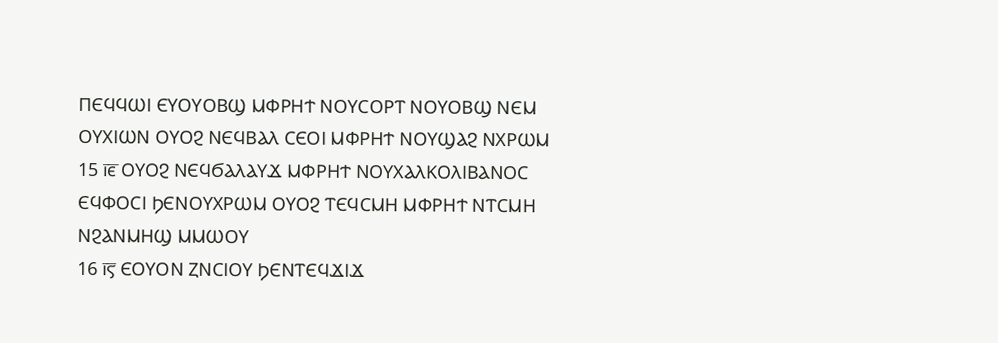ⲠⲈϤϤⲰⲒ ⲈⲨⲞⲨⲞⲂϢ ⲘⲪⲢⲎϮ ⲚⲞⲨⲤⲞⲢⲦ ⲚⲞⲨⲞⲂϢ ⲚⲈⲘ ⲞⲨⲬⲒⲰⲚ ⲞⲨⲞϨ ⲚⲈϤⲂⲀⲖ ⲤⲈⲞⲒ ⲘⲪⲢⲎϮ ⲚⲞⲨϢⲀϨ ⲚⲬⲢⲰⲘ
15 ⲓ̅ⲉ̅ ⲞⲨⲞϨ ⲚⲈϤϬⲀⲖⲀⲨϪ ⲘⲪⲢⲎϮ ⲚⲞⲨⲬⲀⲖⲔⲞⲖⲒⲂⲀⲚⲞⲤ ⲈϤⲪⲞⲤⲒ ϦⲈⲚⲞⲨⲬⲢⲰⲘ ⲞⲨⲞϨ ⲦⲈϤⲤⲘⲎ ⲘⲪⲢⲎϮ ⲚⲦⲤⲘⲎ ⲚϨⲀⲚⲘⲎϢ ⲘⲘⲰⲞⲨ
16 ⲓ̅ⲋ̅ ⲈⲞⲨⲞⲚ ⲌⲚⲤⲒⲞⲨ ϦⲈⲚⲦⲈϤϪⲒϪ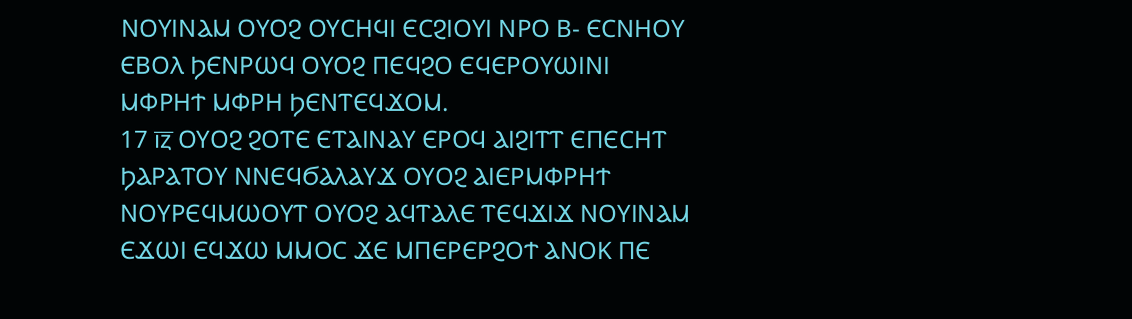ⲚⲞⲨⲒⲚⲀⲘ ⲞⲨⲞϨ ⲞⲨⲤⲎϤⲒ ⲈⲤϨⲒⲞⲨⲒ ⲚⲢⲞ Ⲃ- ⲈⲤⲚⲎⲞⲨ ⲈⲂⲞⲖ ϦⲈⲚⲢⲰϤ ⲞⲨⲞϨ ⲠⲈϤϨⲞ ⲈϤⲈⲢⲞⲨⲰⲒⲚⲒ ⲘⲪⲢⲎϮ ⲘⲪⲢⲎ ϦⲈⲚⲦⲈϤϪⲞⲘ.
17 ⲓ̅ⲍ̅ ⲞⲨⲞϨ ϨⲞⲦⲈ ⲈⲦⲀⲒⲚⲀⲨ ⲈⲢⲞϤ ⲀⲒϨⲒⲦⲦ ⲈⲠⲈⲤⲎⲦ ϦⲀⲢⲀⲦⲞⲨ ⲚⲚⲈϤϬⲀⲖⲀⲨϪ ⲞⲨⲞϨ ⲀⲒⲈⲢⲘⲪⲢⲎϮ ⲚⲞⲨⲢⲈϤⲘⲰⲞⲨⲦ ⲞⲨⲞϨ ⲀϤⲦⲀⲖⲈ ⲦⲈϤϪⲒϪ ⲚⲞⲨⲒⲚⲀⲘ ⲈϪⲰⲒ ⲈϤϪⲰ ⲘⲘⲞⲤ ϪⲈ ⲘⲠⲈⲢⲈⲢϨⲞϮ ⲀⲚⲞⲔ ⲠⲈ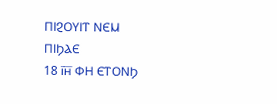ⲠⲒϨⲞⲨⲒⲦ ⲚⲈⲘ ⲠⲒϦⲀⲈ
18 ⲓ̅ⲏ̅ ⲪⲎ ⲈⲦⲞⲚϦ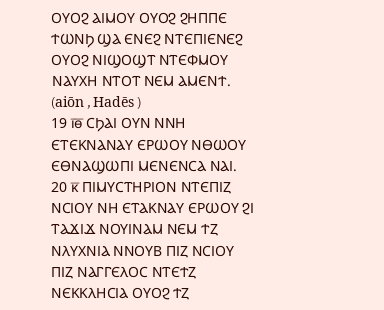ⲞⲨⲞϨ ⲀⲒⲘⲞⲨ ⲞⲨⲞϨ ϨⲎⲠⲠⲈ ϮⲰⲚϦ ϢⲀ ⲈⲚⲈϨ ⲚⲦⲈⲠⲒⲈⲚⲈϨ ⲞⲨⲞϨ ⲚⲒϢⲞϢⲦ ⲚⲦⲈⲪⲘⲞⲨ ⲚⲀⲨⲬⲎ ⲚⲦⲞⲦ ⲚⲈⲘ ⲀⲘⲈⲚϮ. (aiōn , Hadēs )
19 ⲓ̅ⲑ̅ ⲤϦⲀⲒ ⲞⲨⲚ ⲚⲚⲎ ⲈⲦⲈⲔⲚⲀⲚⲀⲨ ⲈⲢⲰⲞⲨ ⲚⲐⲰⲞⲨ ⲈⲐⲚⲀϢⲰⲠⲒ ⲘⲈⲚⲈⲚⲤⲀ ⲚⲀⲒ.
20 ⲕ̅ ⲠⲒⲘⲨⲤⲦⲎⲢⲒⲞⲚ ⲚⲦⲈⲠⲒⲌ ⲚⲤⲒⲞⲨ ⲚⲎ ⲈⲦⲀⲔⲚⲀⲨ ⲈⲢⲰⲞⲨ ϨⲒ ⲦⲀϪⲒϪ ⲚⲞⲨⲒⲚⲀⲘ ⲚⲈⲘ ϮⲌ ⲚⲖⲨⲬⲚⲒⲀ ⲚⲚⲞⲨⲂ ⲠⲒⲌ ⲚⲤⲒⲞⲨ ⲠⲒⲌ ⲚⲀⲄⲄⲈⲖⲞⲤ ⲚⲦⲈϮⲌ ⲚⲈⲔⲔⲖⲎⲤⲒⲀ ⲞⲨⲞϨ ϮⲌ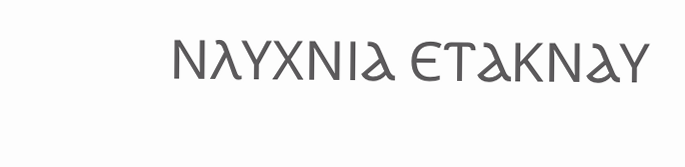ⲚⲖⲨⲬⲚⲒⲀ ⲈⲦⲀⲔⲚⲀⲨ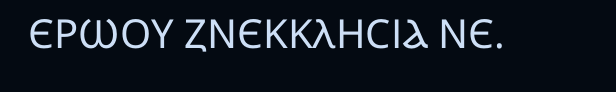ⲈⲢⲰⲞⲨ ⲌⲚⲈⲔⲔⲖⲎⲤⲒⲀ ⲚⲈ.